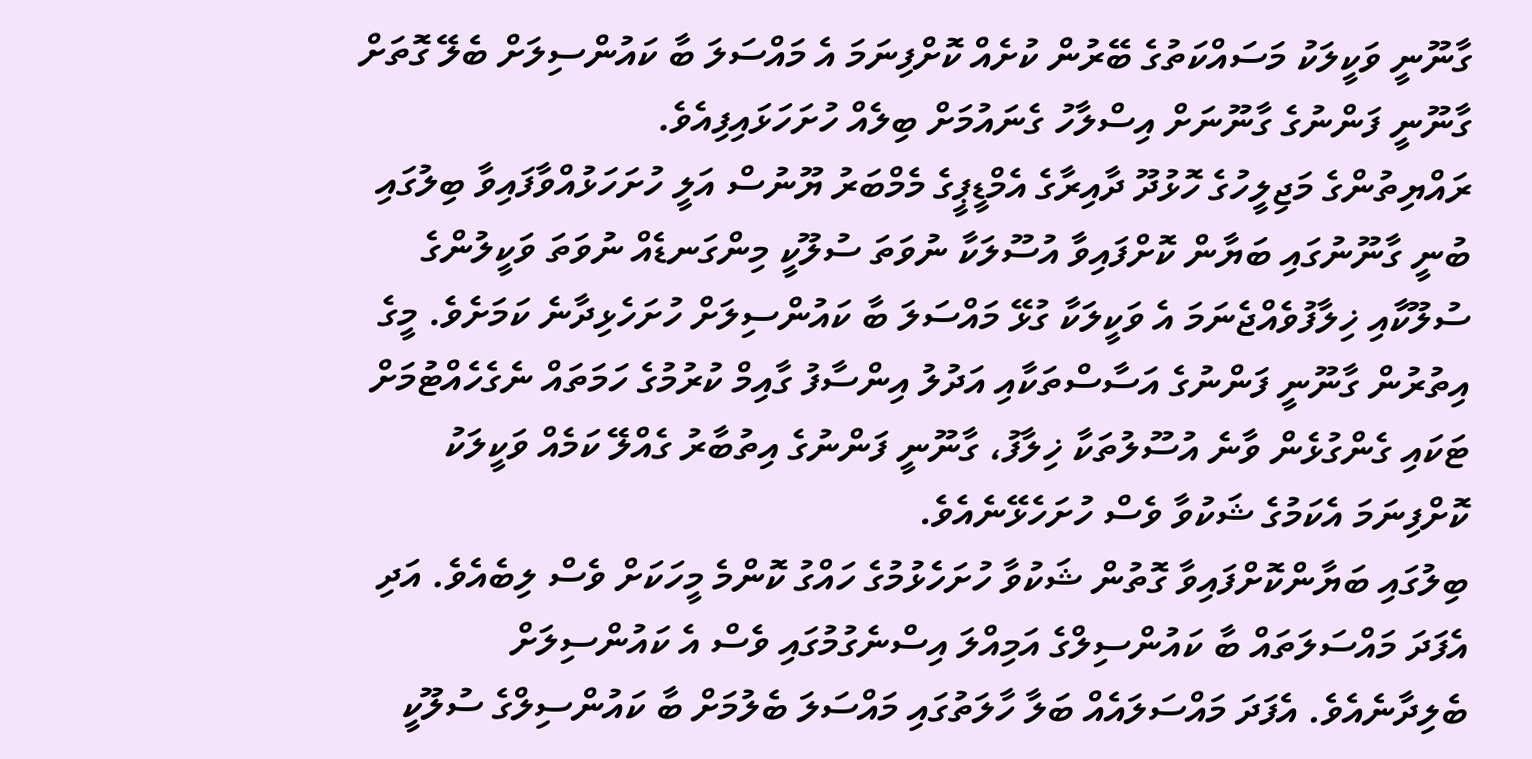ގާނޫނީ ވަކީލަކު މަސައްކަތުގެ ބޭރުން ކުށެއް ކޮށްފިނަމަ އެ މައްސަލަ ބާ ކައުންސިލަށް ބެލޭ ގޮތަށް ގާނޫނީ ފަންނުގެ ގާނޫނަށް އިސްލާހު ގެނައުމަށް ބިލެއް ހުށަހަޅައިފިއެވެ.
ރައްޔިތުންގެ މަޖިލީހުގެ ހޮޅުދޫ ދާއިރާގެ އެމްޑީޕީގެ މެމްބަރު ޔޫނުސް އަލީ ހުށަހަޅުއްވާފައިވާ ބިލުގައި ބުނީ ގާނޫނުގައި ބަޔާން ކޮށްފައިވާ އުސޫލަކާ ނުވަތަ ސުލޫކީ މިންގަނޑެއް ނުވަތަ ވަކީލުންގެ ސުލޫކާއި ޚިލާފުވެއްޖެނަމަ އެ ވަކީލަކާ ގުޅޭ މައްސަލަ ބާ ކައުންސިލަށް ހުށަހެޅިދާނެ ކަމަށެވެ. މީގެ އިތުރުން ގާނޫނީ ފަންނުގެ އަސާސްތަކާއި އަދުލު އިންސާފު ގާއިމް ކުރުމުގެ ހަމަތައް ނެގެހެއްޓުމަށް ޓަކައި ގެންގުޅެން ވާނެ އުސޫލުތަކާ ޚިލާފު، ގާނޫނީ ފަންނުގެ އިތުބާރު ގެއްލޭ ކަމެއް ވަކީލަކު ކޮށްފިނަމަ އެކަމުގެ ޝަކުވާ ވެސް ހުށަހެޅޭނެއެވެ.
ބިލުގައި ބަޔާންކޮށްފައިވާ ގޮތުން ޝަކުވާ ހުށަހެޅުމުގެ ހައްގު ކޮންމެ މީހަކަށް ވެސް ލިބެއެވެ. އަދި އެފަދަ މައްސަލަތައް ބާ ކައުންސިލްގެ އަމިއްލަ އިސްނެގުމުގައި ވެސް އެ ކައުންސިލަށް ބެލިދާނެއެވެ. އެފަދަ މައްސަލައެއް ބަލާ ހާލަތުގައި މައްސަލަ ބެލުމަށް ބާ ކައުންސިލްގެ ސުލޫކީ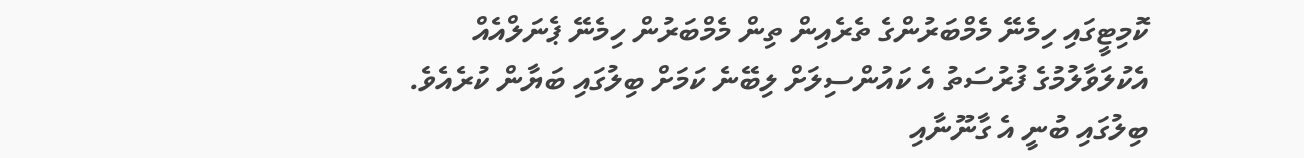ކޮމިޓީގައި ހިމެނޭ މެމްބަރުންގެ ތެރެއިން ތިން މެމްބަރުން ހިމެނޭ ޕެނަލްއެއް އެކުލަވާލުމުގެ ފުރުސަތު އެ ކައުންސިލަށް ލިބޭނެ ކަމަށް ބިލުގައި ބަޔާން ކުރެއެވެ.
ބިލުގައި ބުނީ އެ ގާނޫނާއި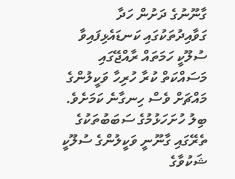ގާނޫނުގެ ދަށުން ހަދާ ގަވާއިދުތަކުގައި ކަނޑައެޅިފައިވާ ސުލޫކީ ހަމަތައް ރާއްޖޭގައި މަސައްކަތް ކުރާ ހުރިހާ ވަކީލުންގެ މައްޗަށް ވެސް ހިނގާނެ ކަމަށެވެ. ބިލު ހުށަހަޅުމުގެ ސަބަބުތަކުގެ ތެރޭގައި ގާނޫނީ ވަކީލުންގެ ސުލޫކީ ޝަކުވާގެ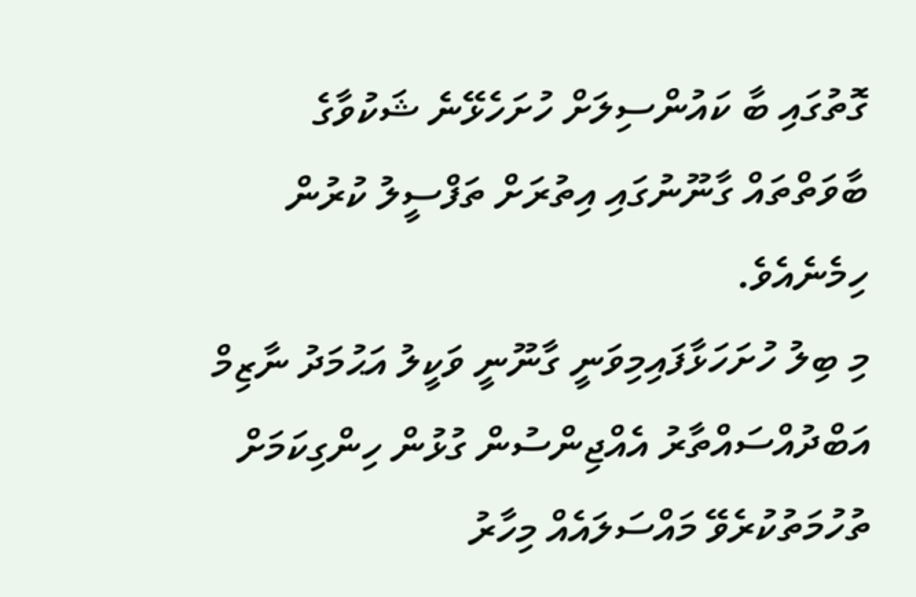ގޮތުގައި ބާ ކައުންސިލަށް ހުށަހެޅޭނެ ޝަކުވާގެ ބާވަތްތައް ގާނޫނުގައި އިތުރަށް ތަފްސީލު ކުރުން ހިމެނެއެވެ.
މި ބިލު ހުށަހަޅާފައިމިވަނީ ގާނޫނީ ވަކީލު އަޙުމަދު ނާޒިމް އަބްދުއްސައްތާރު އެއްޖިންސުން ގުޅުން ހިންގިކަމަށް ތުހުމަތުކުރެވޭ މައްސަލައެއް މިހާރު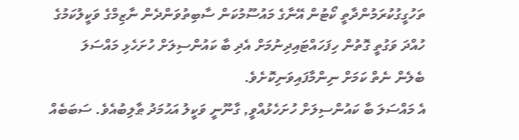ތަހުގީގުކުރަމުންދާތީ ކޯޓުން އޭނާގެ މައުސޫމުކަން ސާބިތުވަންދެން ނާޒިމްގެ ވަކީލުކަމުގެ ހުއްދަ ވަގުތީ ގޮތުން ހިފަހައްޓައިދިނުމަށް އެދި ބާ ކައުންސިލަށް ހުށަހެޅި މައްސަލަ ބެލެން ނެތް ކަމަށް ނިންމާފައިވަނިކޮށެވެ.
އެ މައްސަލަ ބާ ކައުންސިލަށް ހުށަހެޅުއްވީ, ގާނޫނީ ވަކީލު އަޙުމަދު ޠާލިބުއެވެ. ސަބަބެއް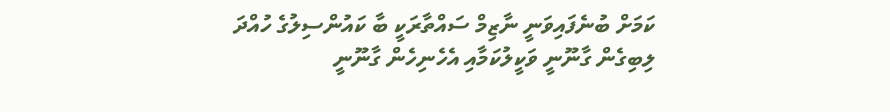ކަމަށް ބުނެފައިވަނީ ނާޒިމް ސައްތާރަކީ ބާ ކައުންސިލުގެ ހުއްދަ ލިބިގެން ގާނޫނީ ވަކީލުކަމާއި އެހެނިހެން ގާނޫނީ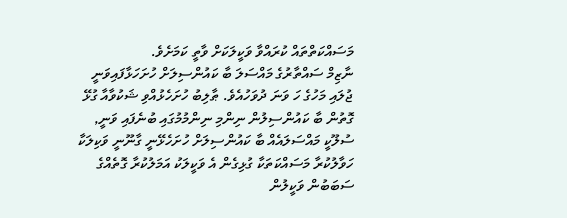މަސައްކަތްތައް ކުރައްވާ ވަކީލަކަށް ވާތީ ކަމަށެވެ.
ނާޒިމް ސައްތާރުގެ މައްސަލަ ބާ ކައުންސިލަށް ހުށަހަޅާފައިވަނީ ޖުލައި މަހުގެ ހަ ވަނަ ދުވަހުއެވެ. ޠާލިބު ހުށަހެޅުއްވި ޝަކުވާއާ ގުޅޭ ގޮތުން ބާ ކައުންސިލުން ނިންމި ނިންމުމުގައި ބުނެފައި ވަނީ, ސުލޫކީ މައްސަލައެއް ބާ ކައުންސިލަށް ހުށަހެޅޭނީ ގާނޫނީ ވަކިލަކާ ހަވާލުކުރާ މަސައްކަތަކާ ގުޅިގެން އެ ވަކީލަކު އަމަލުކުރާ ގޮތެއްގެ ސަބަބުން ވަކީލުން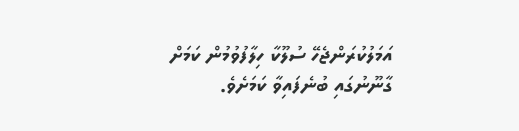އަމަލުކުރަންޖެހޭ ސުލޫކާ ހިލާފުވުމުން ކަމަށް ގާނޫނުގައި ބުނެފައިވާ ކަމަށެވެ.